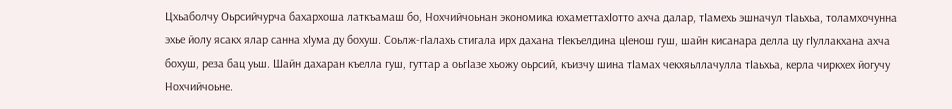Цхьаболчу Оьрсийчурча бахархоша латкъамаш бо, Нохчийчоьнан экономика юхаметтахIотто ахча далар, тIамехь эшначул тIаьхьа, толамхочунна эхье йолу ясакх ялар санна хIума ду бохуш. Соьлж-гIалахь стигала ирх дахана тIекъелдина цIенош гуш, шайн кисанара делла цу гIуллакхана ахча бохуш, реза бац уьш. Шайн дахаран къелла гуш, гуттар а оьгIазе хьожу оьрсий, къизчу шина тIамах чекхяьллачулла тIаьхьа, керла чиркхех йогучу Нохчийчоьне.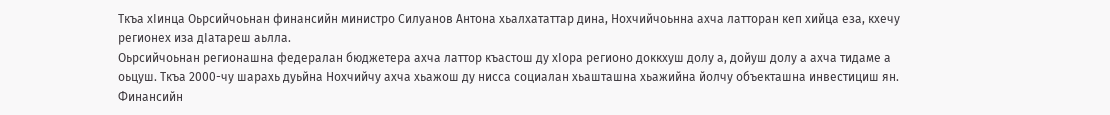Ткъа хIинца Оьрсийчоьнан финансийн министро Силуанов Антона хьалхататтар дина, Нохчийчоьнна ахча латторан кеп хийца еза, кхечу регионех иза дIатареш аьлла.
Оьрсийчоьнан регионашна федералан бюджетера ахча латтор къастош ду хIора регионо доккхуш долу а, дойуш долу а ахча тидаме а оьцуш. Ткъа 2000-чу шарахь дуьйна Нохчийчу ахча хьажош ду нисса социалан хьашташна хьажийна йолчу объекташна инвестициш ян.
Финансийн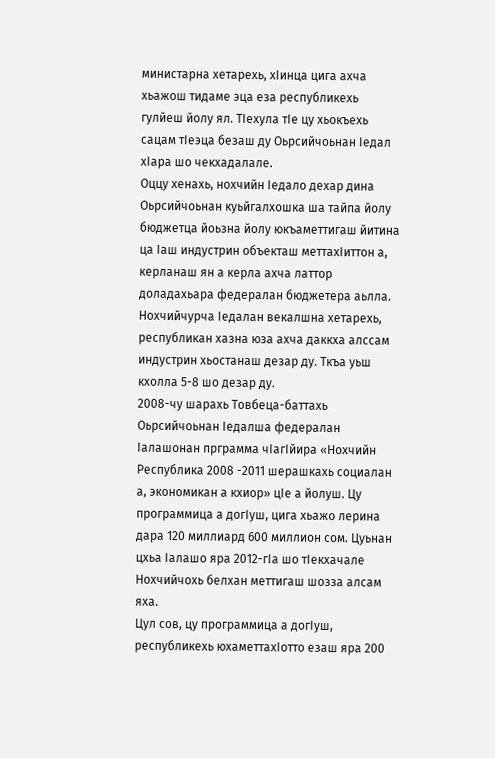министарна хетарехь, хIинца цига ахча хьажош тидаме эца еза республикехь гулйеш йолу ял. ТIехула тIе цу хьокъехь сацам тIеэца безаш ду Оьрсийчоьнан Iедал хIара шо чекхадалале.
Оццу хенахь, нохчийн Iедало дехар дина Оьрсийчоьнан куьйгалхошка ша тайпа йолу бюджетца йоьзна йолу юкъаметтигаш йитина ца Iаш индустрин объекташ меттахIиттон а, керланаш ян а керла ахча латтор доладахьара федералан бюджетера аьлла. Нохчийчурча Iедалан векалшна хетарехь, республикан хазна юза ахча даккха алссам индустрин хьостанаш дезар ду. Ткъа уьш кхолла 5-8 шо дезар ду.
2008-чу шарахь Товбеца-баттахь Оьрсийчоьнан Iедалша федералан Iалашонан прграмма чIагIйира «Нохчийн Республика 2008 -2011 шерашкахь социалан а, экономикан а кхиор» цIе а йолуш. Цу программица а догIуш, цига хьажо лерина дара 120 миллиард 600 миллион сом. Цуьнан цхьа Iалашо яра 2012-гIа шо тIекхачале Нохчийчохь белхан меттигаш шозза алсам яха.
Цул сов, цу программица а догIуш, республикехь юхаметтахIотто езаш яра 200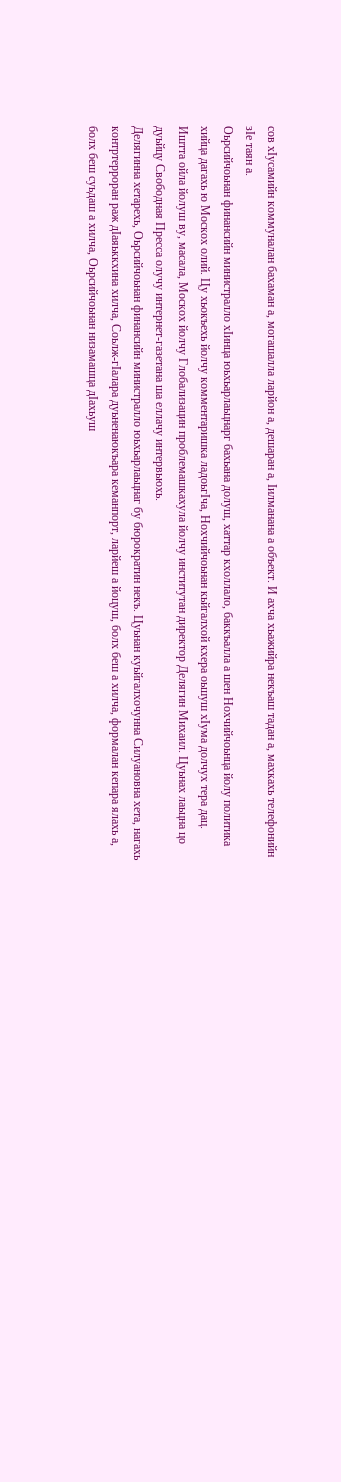сов хIусамийн коммуналан бахаман а, могашалла ларйон а, дешаран а, Iилманана а объект. И ахча хьажийра некъаш тадан а, махкахь телефонийн зIе таян а.
Оьрсийчоьнан финансийн министралло хIинца юьхьарлаьцнарг бахьана долуш, хаттар кхоллало, баккъалла а шен Нохчийчоьнца йолу политика хийца дагахь ю Москох олий. Цу хьокъехь йолчу комментаришка ладоьгIча, Нохчийчоьнан кьйгалхой кхера оьшуш хIума долчух тера дац.
Иштта ойла йолуш ву, масала, Москох йолчу Глобализацин проблемашкахула йолчу институтан директор Делягин Михаил. Цуьнах лаьцна цо дуьйцу Свободная Пресса олучу интернет-газетана ша еллачу интервьюхь.
Делягинна хетарехь, Оьрсийчоьнан финансийн министралло юьхьарлаьцнаг бу бюрократин некъ. Цуьнан куьйгалхочунна Силуановна хета, нагахь контртерроран раж дIаяьккхина хилча, Соьлж-гIалара дуьненаюкъара кеманпорт, ларйеш а йоцуш, болх беш а хилча, формалан кепара ялахь а, болх беш суьдаш а хилча, Оьрсийчоьнан низамашца дIахьуш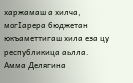харжамаш а хилча, могIарера бюджетан юкъаметтигаш хила еза цу республикица аьлла.
Амма Делягина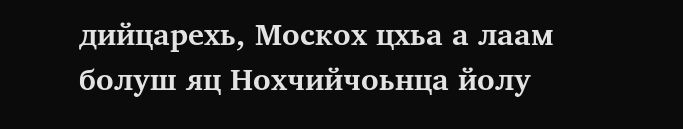дийцарехь, Москох цхьа а лаам болуш яц Нохчийчоьнца йолу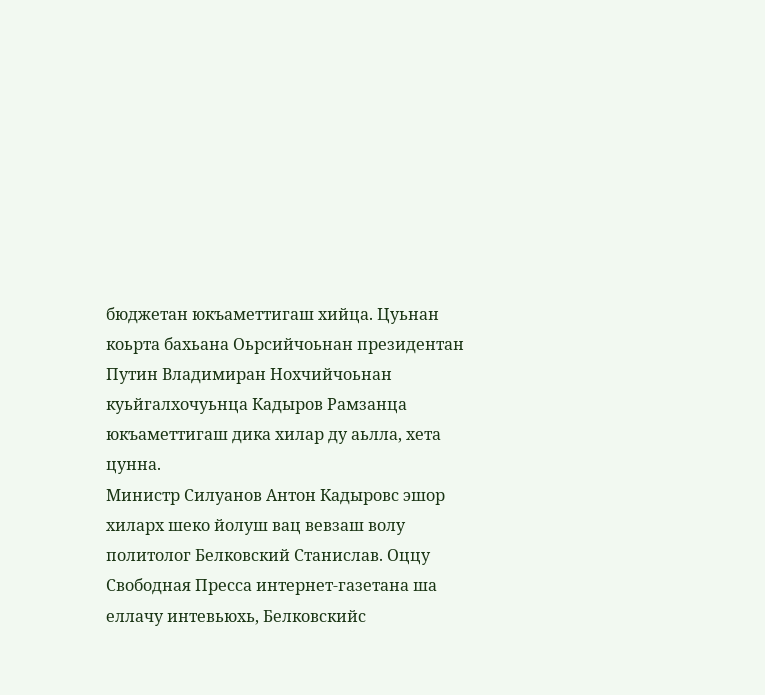бюджетан юкъаметтигаш хийца. Цуьнан коьрта бахьана Оьрсийчоьнан президентан Путин Владимиран Нохчийчоьнан куьйгалхочуьнца Кадыров Рамзанца юкъаметтигаш дика хилар ду аьлла, хета цунна.
Министр Силуанов Антон Кадыровс эшор хиларх шеко йолуш вац вевзаш волу политолог Белковский Станислав. Оццу Свободная Пресса интернет-газетана ша еллачу интевьюхь, Белковскийс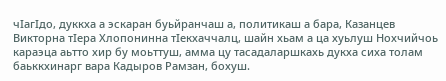чIагIдо, дуккха а эскаран буьйранчаш а, политикаш а бара, Казанцев Викторна тIера Хлопонинна тIекхаччалц, шайн хьам а ца хуьлуш Нохчийчоь караэца аьтто хир бу моьттуш, амма цу тасадаларшкахь дукха сиха толам баьккхинарг вара Кадыров Рамзан, бохуш.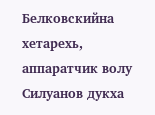Белковскийна хетарехь, аппаратчик волу Силуанов дукха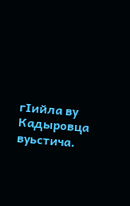гIийла ву Кадыровца вуьстича.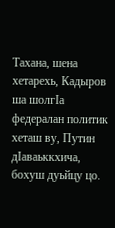Тахана, шена хетарехь, Кадыров ша шолгIа федералан политик хеташ ву, Путин дIаваьккхича, бохуш дуьйцу цо.